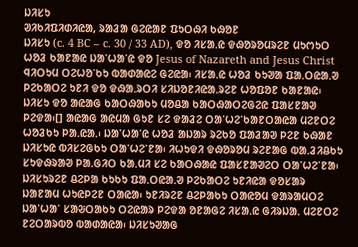ᱡᱤᱥᱩ
ᱣᱤᱠᱤᱯᱤᱰᱤᱭᱟ, ᱨᱟᱲᱟ ᱜᱮᱭᱟᱱ ᱯᱩᱛᱷᱤ ᱠᱷᱚᱱ
ᱡᱤᱥᱩ (c. 4 BC – c. 30 / 33 AD), ᱫᱚ ᱤᱥᱟᱹᱭ ᱫᱷᱚᱨᱚᱢᱨᱮᱱ ᱢᱩᱬᱩᱛ ᱦᱚᱲ ᱠᱟᱱᱟᱭ ᱡᱟᱸᱦᱟᱸᱭ ᱫᱚ Jesus of Nazareth and Jesus Christ ᱧᱤᱛᱩᱢ ᱛᱮᱦᱚᱸᱠᱩ ᱵᱟᱰᱟᱭᱮ ᱜᱮᱭᱟ᱾ ᱤᱥᱟᱹᱭ ᱦᱚᱲ ᱠᱩᱣᱟ ᱯᱟᱹᱛᱭᱟᱹᱣ ᱞᱮᱠᱟᱛᱮ ᱩᱱᱤ ᱫᱚ ᱫᱷᱟᱹᱨᱛᱤ ᱥᱤᱡᱚᱱᱤᱭᱟᱹᱨᱮᱱ ᱦᱚᱯᱚᱱ ᱠᱟᱱᱟᱭ᱾
ᱡᱤᱥᱩ ᱫᱚ ᱟᱭᱟᱜ ᱠᱟᱛᱷᱟᱠᱩ ᱢᱚᱪᱟ ᱠᱟᱛᱷᱟᱛᱮᱜᱮᱭ ᱯᱟᱥᱱᱟᱣ ᱞᱮᱫᱟ᱾[] ᱟᱭᱟᱜ ᱟᱭᱢᱟ ᱜᱩᱱ ᱥᱮ ᱫᱟᱲᱮ ᱛᱟᱸᱦᱮᱸᱠᱟᱱᱛᱟᱭᱟ ᱢᱮᱱᱛᱮ ᱦᱚᱲᱠᱩ ᱞᱟᱹᱭᱟᱹ᱾ ᱡᱟᱸᱦᱟᱸᱭ ᱦᱚᱲ ᱟᱡᱟᱨ ᱨᱮᱠᱚ ᱯᱟᱲᱟᱣ ᱞᱮᱱ ᱠᱷᱟᱱ ᱡᱤᱥᱩᱭ ᱵᱤᱥᱮᱜᱠᱩ ᱛᱟᱸᱦᱮᱸᱱᱟ᱾ ᱤᱦᱩᱫᱤ ᱫᱷᱚᱨᱚᱢ ᱨᱮᱱᱟᱜ ᱵᱟᱹᱲᱤᱪᱠᱩ ᱥᱩᱫᱷᱨᱟᱣ ᱞᱟᱹᱜᱤᱛ ᱠᱟᱹᱢᱤ ᱥᱮ ᱠᱟᱛᱷᱟᱭ ᱯᱟᱥᱱᱟᱣᱮᱛ ᱛᱟᱸᱦᱮᱸᱱᱟ᱾ ᱡᱤᱥᱩᱨᱮᱱ ᱪᱮᱞᱟ ᱠᱩᱠᱩ ᱯᱟᱹᱛᱭᱟᱹᱣ ᱞᱮᱠᱟᱛᱮ ᱩᱱᱤᱭᱟ ᱫᱚᱥᱟᱨ ᱡᱟᱱᱟᱢ ᱦᱩᱭᱞᱮᱱ ᱛᱟᱭᱟ᱾ ᱩᱱᱤᱨᱮᱱ ᱪᱮᱞᱟᱠᱩ ᱛᱟᱭᱚᱢ ᱫᱟᱨᱟᱢᱛᱮ ᱡᱟᱸᱦᱟᱸ ᱥᱟᱶᱛᱟᱠᱩ ᱛᱮᱭᱟᱨ ᱞᱮᱫᱟ ᱚᱱᱟᱜᱮ ᱤᱥᱟᱹᱭ ᱜᱤᱨᱡᱟᱹ ᱢᱮᱱᱛᱮ ᱱᱮᱛᱟᱨᱵᱚ ᱵᱟᱰᱟᱭᱟ᱾ ᱡᱤᱥᱩᱣᱟᱜ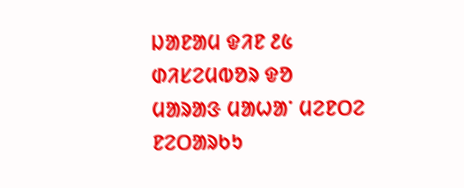ᱡᱟᱱᱟᱢ ᱫᱤᱱ ᱒᱕ ᱰᱤᱥᱮᱢᱵᱚᱨ ᱫᱚ ᱢᱟᱨᱟᱝ ᱢᱟᱦᱟᱸ ᱢᱮᱱᱛᱮ ᱱᱮᱛᱟᱨᱠᱩ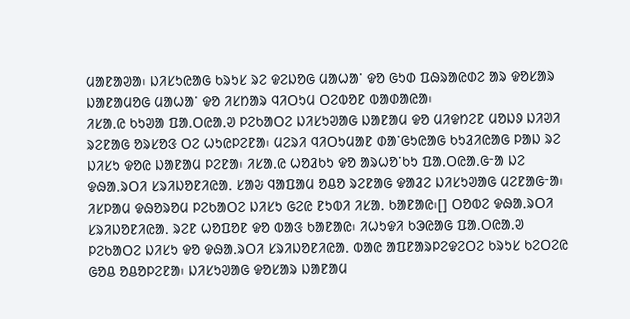ᱢᱟᱱᱟᱣᱟ᱾ ᱡᱤᱥᱩᱭᱟᱜ ᱠᱨᱩᱥ ᱨᱮ ᱫᱮᱡᱚᱜ ᱢᱟᱦᱟᱸ ᱫᱚ ᱜᱩᱰ ᱯᱷᱨᱟᱭᱰᱮ ᱟᱨ ᱫᱚᱥᱟᱨ ᱡᱟᱱᱟᱢᱚᱜ ᱢᱟᱦᱟᱸ ᱫᱚ ᱤᱥᱴᱟᱨ ᱧᱤᱛᱩᱢ ᱛᱮᱵᱚᱱ ᱵᱟᱰᱟᱭᱟ᱾
ᱤᱥᱟᱹᱭ ᱠᱩᱣᱟ ᱯᱟᱹᱛᱭᱟᱹᱣ ᱞᱮᱠᱟᱛᱮ ᱡᱤᱥᱩᱣᱟᱜ ᱡᱟᱱᱟᱢ ᱫᱚ ᱢᱤᱫᱴᱮᱱ ᱢᱚᱡᱽ ᱡᱤᱣᱤ ᱨᱮᱱᱟᱜ ᱚᱨᱥᱚᱝ ᱛᱮ ᱦᱩᱭᱞᱮᱱᱟ᱾ ᱢᱮᱨᱤ ᱧᱤᱛᱩᱢᱟᱱ ᱰᱟᱸᱜᱩᱭᱟᱜ ᱠᱩᱲᱤᱭᱟᱜ ᱞᱟᱡ ᱨᱮ ᱡᱤᱥᱩ ᱫᱚᱭ ᱡᱟᱱᱟᱢ ᱞᱮᱱᱟ᱾ ᱤᱥᱟᱹᱭ ᱦᱚᱲᱠᱩ ᱫᱚ ᱟᱨᱦᱚᱸᱠᱩ ᱯᱟᱹᱛᱭᱟᱹᱜᱼᱟ ᱡᱮ ᱫᱷᱟᱹᱨᱛᱤ ᱥᱨᱤᱡᱚᱱᱤᱭᱟᱹ ᱥᱟᱶ ᱧᱟᱯᱟᱢ ᱚᱪᱚ ᱨᱮᱱᱟᱜ ᱫᱟᱲᱮ ᱡᱤᱥᱩᱣᱟᱜ ᱢᱮᱱᱟᱜᱼᱟ᱾
ᱤᱥᱞᱟᱢ ᱫᱷᱚᱨᱚᱢ ᱞᱮᱠᱟᱛᱮ ᱡᱤᱥᱩ ᱜᱮᱭ ᱱᱩᱵᱤ ᱤᱥᱟᱹ ᱠᱟᱱᱟᱭ᱾[] ᱛᱚᱵᱮ ᱫᱷᱟᱹᱨᱛᱤ ᱥᱨᱤᱡᱚᱱᱤᱭᱟᱹ ᱨᱮᱱ ᱦᱚᱯᱚᱱ ᱫᱚ ᱵᱟᱝ ᱠᱟᱱᱟᱭ᱾ ᱤᱦᱩᱫᱤ ᱠᱳᱭᱟᱜ ᱯᱟᱹᱛᱭᱟᱹᱣ ᱞᱮᱠᱟᱛᱮ ᱡᱤᱥᱩ ᱫᱚ ᱫᱷᱟᱹᱨᱛᱤ ᱥᱨᱤᱡᱚᱱᱤᱭᱟᱹ ᱵᱟᱭ ᱟᱯᱱᱟᱨᱞᱮᱫᱮᱛᱮ ᱠᱨᱩᱥ ᱠᱮᱛᱮᱭ ᱜᱚᱪ ᱚᱪᱚᱞᱮᱱᱟ᱾ ᱡᱤᱥᱩᱣᱟᱜ ᱫᱚᱥᱟᱨ ᱡᱟᱱᱟᱢ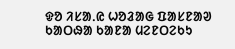ᱫᱚ ᱤᱥᱟᱹᱭ ᱦᱚᱲᱟᱜ ᱯᱟᱥᱱᱟᱣ ᱠᱟᱛᱷᱟ ᱠᱟᱱᱟ ᱢᱮᱱᱛᱮᱠᱩ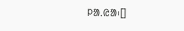ᱞᱟᱹᱭᱟ᱾[]